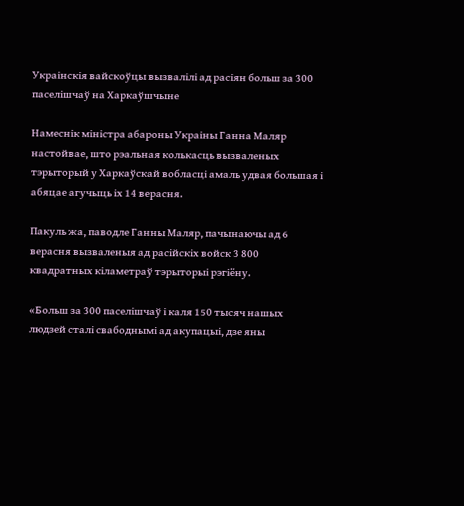Украінскія вайскоўцы вызвалілі ад расіян больш за 300 паселішчаў на Харкаўшчыне

Намеснік міністра абароны Украіны Ганна Маляр настойвае, што рэальная колькасць вызваленых тэрыторый у Харкаўскай вобласці амаль удвая большая і абяцае агучыць іх 14 верасня.

Пакуль жа, паводле Ганны Маляр, пачынаючы ад 6 верасня вызваленыя ад расійскіх войск 3 800 квадратных кіламетраў тэрыторыі рэгіёну.

«Больш за 300 паселішчаў і каля 150 тысяч нашых людзей сталі свабоднымі ад акупацыі, дзе яны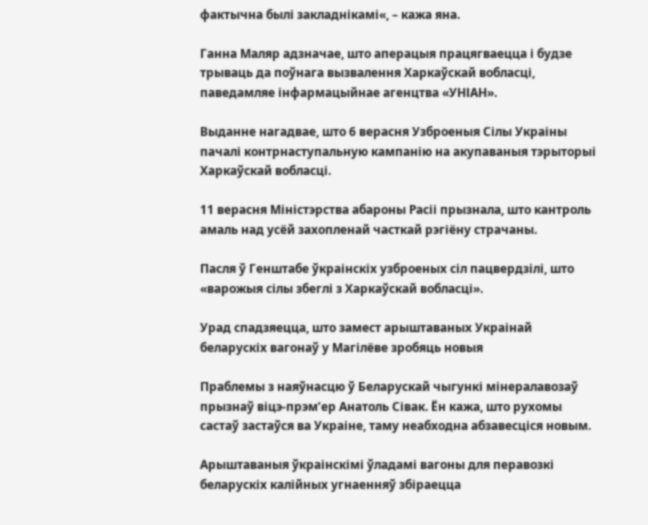фактычна былі закладнікамі«, – кажа яна.

Ганна Маляр адзначае, што аперацыя працягваецца і будзе трываць да поўнага вызвалення Харкаўскай вобласці, паведамляе інфармацыйнае агенцтва «УНІАН».

Выданне нагадвае, што 6 верасня Узброеныя Сілы Украіны пачалі контрнаступальную кампанію на акупаваныя тэрыторыі Харкаўскай вобласці.

11 верасня Міністэрства абароны Расіі прызнала, што кантроль амаль над усёй захопленай часткай рэгіёну страчаны.

Пасля ў Генштабе ўкраінскіх узброеных сіл пацвердзілі, што «варожыя сілы збеглі з Харкаўскай вобласці».

Урад спадзяецца, што замест арыштаваных Украінай беларускіх вагонаў у Магілёве зробяць новыя

Праблемы з наяўнасцю ў Беларускай чыгункі мінералавозаў прызнаў віцэ-прэм’ер Анатоль Сівак. Ён кажа, што рухомы састаў застаўся ва Украіне, таму неабходна абзавесціся новым.

Арыштаваныя ўкраінскімі ўладамі вагоны для перавозкі беларускіх калійных угнаенняў збіраецца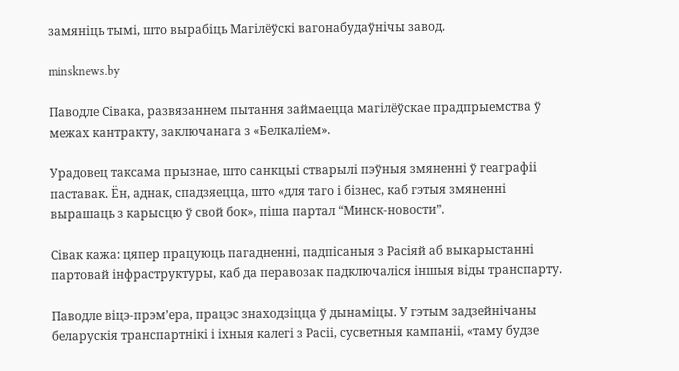замяніць тымі, што вырабіць Магілёўскі вагонабудаўнічы завод.

minsknews.by

Паводле Сівака, развязаннем пытання займаецца магілёўскае прадпрыемства ў межах кантракту, заключанага з «Белкаліем».

Урадовец таксама прызнае, што санкцыі стварылі пэўныя змяненні ў геаграфіі паставак. Ён, аднак, спадзяецца, што «для таго і бізнес, каб гэтыя змяненні вырашаць з карысцю ў свой бок», піша партал “Минск-новости”.

Сівак кажа: цяпер працуюць пагадненні, падпісаныя з Расіяй аб выкарыстанні партовай інфраструктуры, каб да перавозак падключаліся іншыя віды транспарту.

Паводле віцэ-прэмʼера, працэс знаходзіцца ў дынаміцы. У гэтым задзейнічаны беларускія транспартнікі і іхныя калегі з Расіі, сусветныя кампаніі, «таму будзе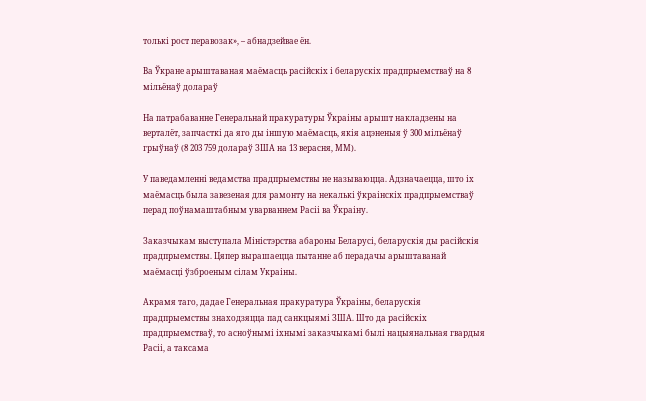толькі рост перавозак», – абнадзейвае ён.

Ва Ўкране арыштаваная маёмасць расійскіх і беларускіх прадпрыемстваў на 8 мільёнаў долараў

На патрабаванне Генеральнай пракуратуры Ўкраіны арышт накладзены на верталёт, запчасткі да яго ды іншую маёмасць, якія ацэненыя ў 300 мільёнаў грыўнаў (8 203 759 долараў ЗША на 13 верасня, ММ).

У паведамленні ведамства прадпрыемствы не называюцца. Адзначаецца, што іх маёмасць была завезеная для рамонту на некалькі ўкраінскіх прадпрыемстваў перад поўнамаштабным уварваннем Расіі ва Ўкраіну.

Заказчыкам выступала Міністэрства абароны Беларусі, беларускія ды расійскія прадпрыемствы. Цяпер вырашаецца пытанне аб перадачы арыштаванай маёмасці ўзброеным сілам Украіны.

Акрамя таго, дадае Генеральная пракуратура Ўкраіны, беларускія прадпрыемствы знаходзяцца пад санкцыямі ЗША. Што да расійскіх прадпрыемстваў, то асноўнымі іхнымі заказчыкамі былі нацыянальная гвардыя Расіі, а таксама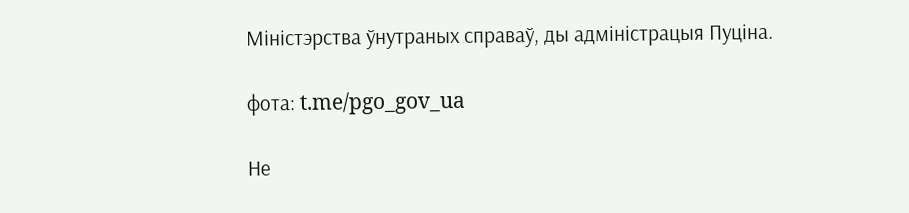Міністэрства ўнутраных справаў, ды адміністрацыя Пуціна.

фота: t.me/pgo_gov_ua

Не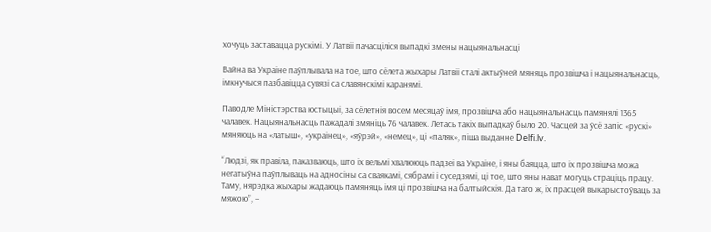хочуць заставацца рускімі. У Латвіі пачасціліся выпадкі змены нацыянальнасці

Вайна ва Украіне паўплывала на тое, што сёлета жыхары Латвіі сталі актыўней мяняць прозвішча і нацыянальнасць, імкнучыся пазбавіцца сувязі са славянскімі каранямі.

Паводле Міністэрства юстыцыі, за сёлетнія восем месяцаў імя, прозвішча або нацыянальнасць памянялі 1365 чалавек. Нацыянальнасць пажадалі змяніць 76 чалавек. Летась такіх выпадкаў было 20. Часцей за ўсё запіс «рускі» мяняюць на «латыш», «украінец», «яўрэй», «немец», ці «паляк», піша выданне Delfi.lv.

“Людзі, як правіла, паказваюць, што іх вельмі хвалююць падзеі ва Украіне, і яны баяцца, што іх прозвішча можа негатыўна паўплываць на адносіны са сваякамі, сябрамі і суседзямі, ці тое, што яны нават могуць страціць працу. Таму, нярэдка жыхары жадаюць памяняць імя ці прозвішча на балтыйскія. Да таго ж, іх прасцей выкарыстоўваць за мяжою”, –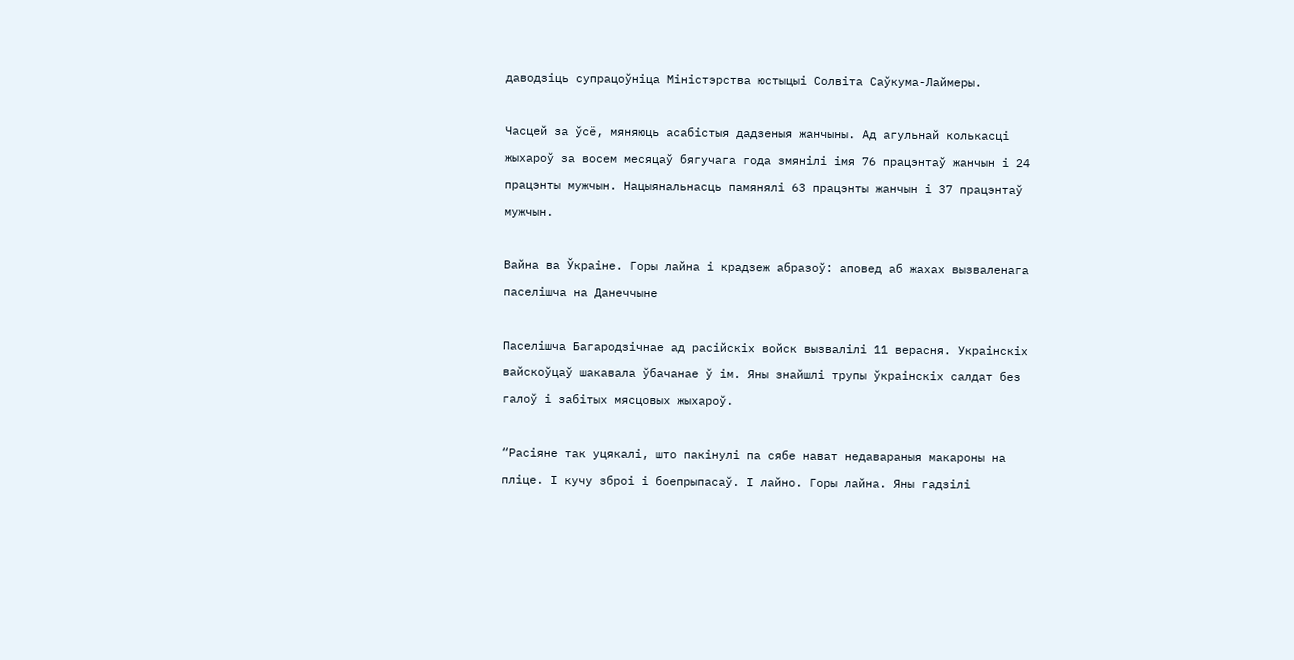даводзіць супрацоўніца Міністэрства юстыцыі Солвіта Саўкума-Лаймеры.

Часцей за ўсё, мяняюць асабістыя дадзеныя жанчыны. Ад агульнай колькасці жыхароў за восем месяцаў бягучага года змянілі імя 76 працэнтаў жанчын і 24 працэнты мужчын. Нацыянальнасць памянялі 63 працэнты жанчын і 37 працэнтаў мужчын.

Вайна ва Ўкраіне. Горы лайна і крадзеж абразоў: аповед аб жахах вызваленага паселішча на Данеччыне

Паселішча Багародзічнае ад расійскіх войск вызвалілі 11 верасня. Украінскіх вайскоўцаў шакавала ўбачанае ў ім. Яны знайшлі трупы ўкраінскіх салдат без галоў і забітых мясцовых жыхароў.

“Расіяне так уцякалі, што пакінулі па сябе нават недавараныя макароны на пліце. І кучу зброі і боепрыпасаў. І лайно. Горы лайна. Яны гадзілі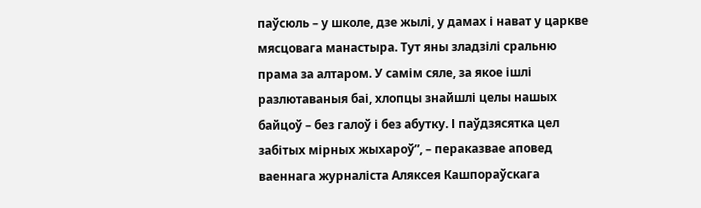паўсюль – у школе, дзе жылі, у дамах і нават у царкве мясцовага манастыра. Тут яны зладзілі сральню прама за алтаром. У самім сяле, за якое ішлі разлютаваныя баі, хлопцы знайшлі целы нашых байцоў – без галоў і без абутку. І паўдзясятка цел забітых мірных жыхароў”, – пераказвае аповед ваеннага журналіста Аляксея Кашпораўскага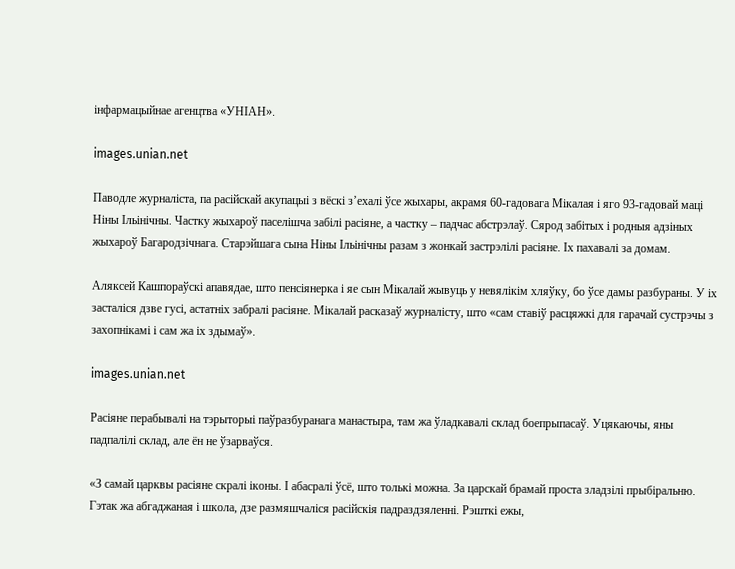інфармацыйнае агенцтва «УНІАН».

images.unian.net

Паводле журналіста, па расійскай акупацыі з вёскі з’ехалі ўсе жыхары, акрамя 60-гадовага Мікалая і яго 93-гадовай маці Ніны Ільінічны. Частку жыхароў паселішча забілі расіяне, а частку – падчас абстрэлаў. Сярод забітых і родныя адзіных жыхароў Багародзічнага. Старэйшага сына Ніны Ільінічны разам з жонкай застрэлілі расіяне. Іх пахавалі за домам.

Аляксей Кашпораўскі апавядае, што пенсіянерка і яе сын Мікалай жывуць у невялікім хляўку, бо ўсе дамы разбураны. У іх засталіся дзве гусі, астатніх забралі расіяне. Мікалай расказаў журналісту, што «сам ставіў расцяжкі для гарачай сустрэчы з захопнікамі і сам жа іх здымаў».

images.unian.net

Расіяне перабывалі на тэрыторыі паўразбуранага манастыра, там жа ўладкавалі склад боепрыпасаў. Уцякаючы, яны падпалілі склад, але ён не ўзарваўся.

«З самай царквы расіяне скралі іконы. І абасралі ўсё, што толькі можна. За царскай брамай проста зладзілі прыбіральню. Гэтак жа абгаджаная і школа, дзе размяшчаліся расійскія падраздзяленні. Рэшткі ежы,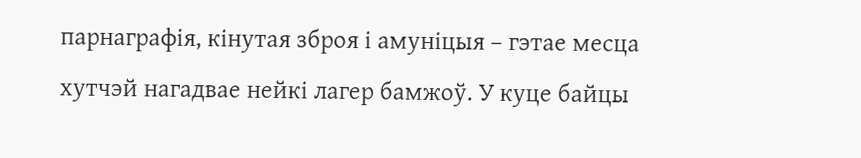парнаграфія, кінутая зброя і амуніцыя – гэтае месца хутчэй нагадвае нейкі лагер бамжоў. У куце байцы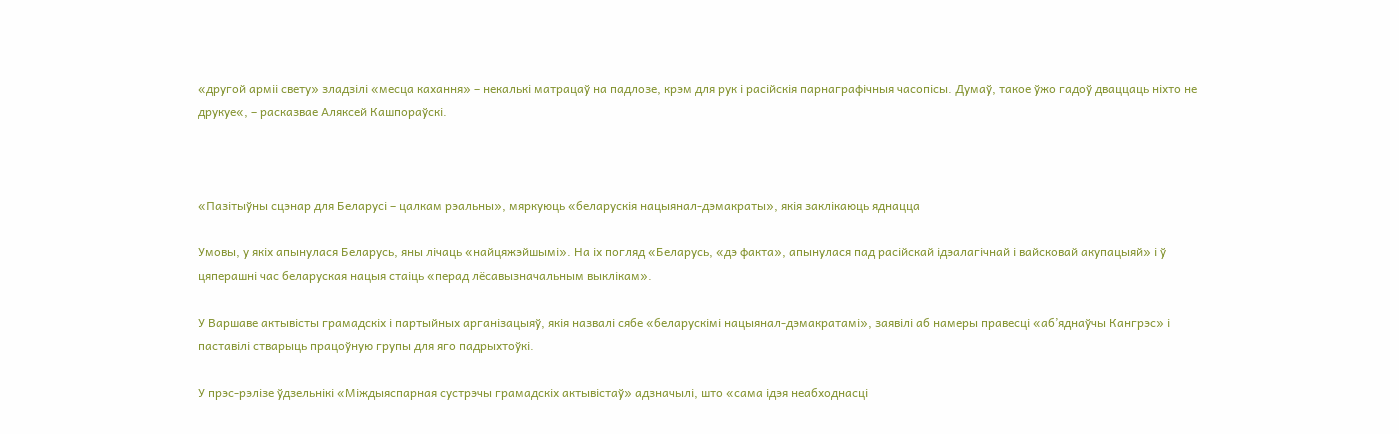«другой арміі свету» зладзілі «месца кахання» – некалькі матрацаў на падлозе, крэм для рук і расійскія парнаграфічныя часопісы. Думаў, такое ўжо гадоў дваццаць ніхто не друкуе«, – расказвае Аляксей Кашпораўскі.



«Пазітыўны сцэнар для Беларусі – цалкам рэальны», мяркуюць «беларускія нацыянал-дэмакраты», якія заклікаюць яднацца

Умовы, у якіх апынулася Беларусь, яны лічаць «найцяжэйшымі». На іх погляд «Беларусь, «дэ факта», апынулася пад расійскай ідэалагічнай і вайсковай акупацыяй» і ў цяперашні час беларуская нацыя стаіць «перад лёсавызначальным выклікам».

У Варшаве актывісты грамадскіх і партыйных арганізацыяў, якія назвалі сябе «беларускімі нацыянал-дэмакратамі», заявілі аб намеры правесці «аб’яднаўчы Кангрэс» і паставілі стварыць працоўную групы для яго падрыхтоўкі.

У прэс-рэлізе ўдзельнікі «Міждыяспарная сустрэчы грамадскіх актывістаў» адзначылі, што «сама ідэя неабходнасці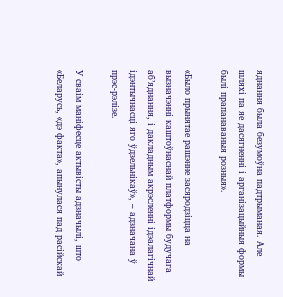яднання была безумоўна падтрыманая. Але шляхі па яе дасягненні і арганізацыйныя формы былі прапанаваныя розныя».

«Было прынятае рашэнне засяродзіцца на вызначэнні каштоўнаснай платформы будучага аб’яднання, і дакладным акрэсленні ідэалагічнай ідэнтычнасці яго ўдзельнікаў», – адзначана ў прэс-рэлізе.

У сваім маніфесце актывісты адзначылі, што «Беларусь, «дэ факта», апынулася пад расійскай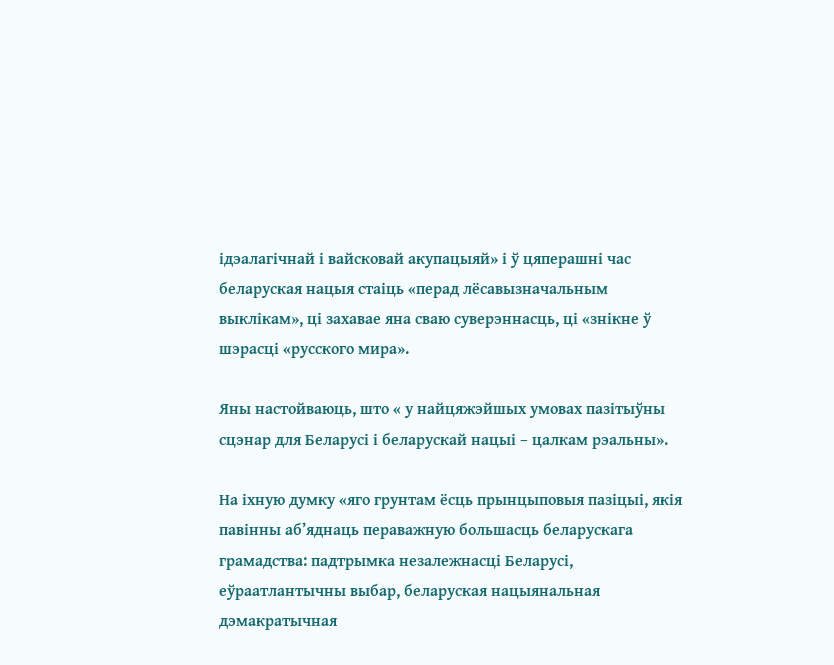ідэалагічнай і вайсковай акупацыяй» і ў цяперашні час беларуская нацыя стаіць «перад лёсавызначальным выклікам», ці захавае яна сваю суверэннасць, ці «знікне ў шэрасці «русского мира».

Яны настойваюць, што « у найцяжэйшых умовах пазітыўны сцэнар для Беларусі і беларускай нацыі – цалкам рэальны».

На іхную думку «яго грунтам ёсць прынцыповыя пазіцыі, якія павінны аб’яднаць пераважную большасць беларускага грамадства: падтрымка незалежнасці Беларусі, еўраатлантычны выбар, беларуская нацыянальная дэмакратычная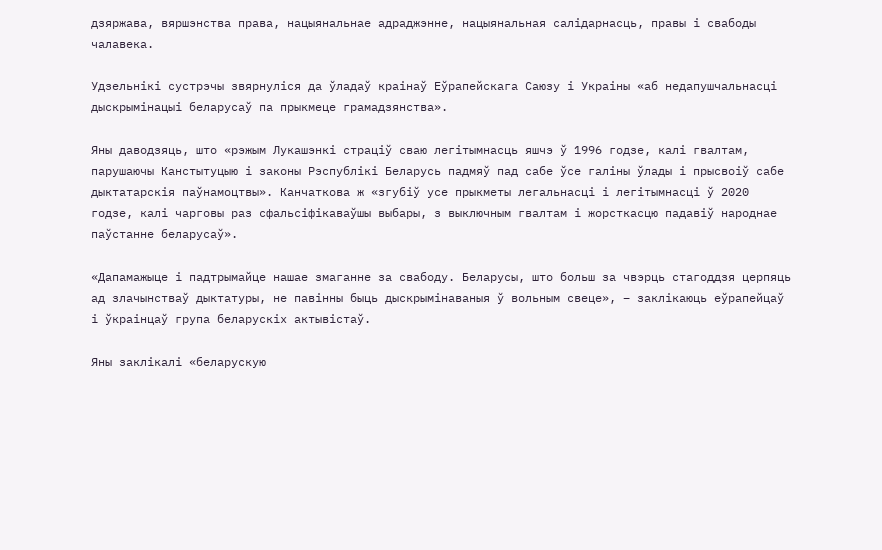дзяржава, вяршэнства права, нацыянальнае адраджэнне, нацыянальная салідарнасць, правы і свабоды чалавека.

Удзельнікі сустрэчы звярнуліся да ўладаў краінаў Еўрапейскага Саюзу і Украіны «аб недапушчальнасці дыскрымінацыі беларусаў па прыкмеце грамадзянства».

Яны даводзяць, што «рэжым Лукашэнкі страціў сваю легітымнасць яшчэ ў 1996 годзе, калі гвалтам, парушаючы Канстытуцыю і законы Рэспублікі Беларусь падмяў пад сабе ўсе галіны ўлады і прысвоіў сабе дыктатарскія паўнамоцтвы». Канчаткова ж «згубіў усе прыкметы легальнасці і легітымнасці ў 2020 годзе, калі чарговы раз сфальсіфікаваўшы выбары, з выключным гвалтам і жорсткасцю падавіў народнае паўстанне беларусаў».

«Дапамажыце і падтрымайце нашае змаганне за свабоду. Беларусы, што больш за чвэрць стагоддзя церпяць ад злачынстваў дыктатуры, не павінны быць дыскрымінаваныя ў вольным свеце», – заклікаюць еўрапейцаў і ўкраінцаў група беларускіх актывістаў.

Яны заклікалі «беларускую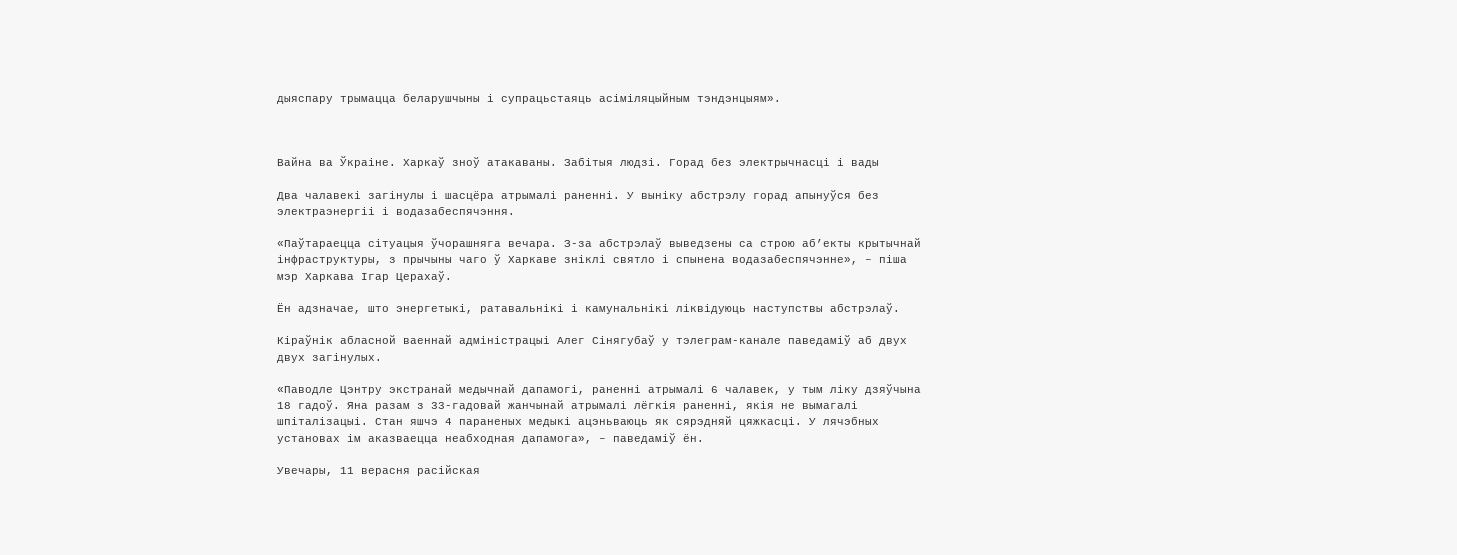дыяспару трымацца беларушчыны і супрацьстаяць асіміляцыйным тэндэнцыям».



Вайна ва Ўкраіне. Харкаў зноў атакаваны. Забітыя людзі. Горад без электрычнасці і вады

Два чалавекі загінулы і шасцёра атрымалі раненні. У выніку абстрэлу горад апынуўся без электраэнергіі і водазабеспячэння.

«Паўтараецца сітуацыя ўчорашняга вечара. З-за абстрэлаў выведзены са строю аб’екты крытычнай інфраструктуры, з прычыны чаго ў Харкаве зніклі святло і спынена водазабеспячэнне», – піша мэр Харкава Ігар Церахаў.

Ён адзначае, што энергетыкі, ратавальнікі і камунальнікі ліквідуюць наступствы абстрэлаў.

Кіраўнік абласной ваеннай адміністрацыі Алег Сінягубаў у тэлеграм-канале паведаміў аб двух двух загінулых.

«Паводле Цэнтру экстранай медычнай дапамогі, раненні атрымалі 6 чалавек, у тым ліку дзяўчына 18 гадоў. Яна разам з 33-гадовай жанчынай атрымалі лёгкія раненні, якія не вымагалі шпіталізацыі. Стан яшчэ 4 параненых медыкі ацэньваюць як сярэдняй цяжкасці. У лячэбных установах ім аказваецца неабходная дапамога», – паведаміў ён.

Увечары, 11 верасня расійская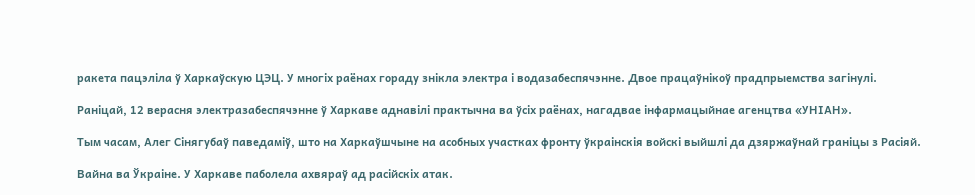ракета пацэліла ў Харкаўскую ЦЭЦ. У многіх раёнах гораду знікла электра і водазабеспячэнне. Двое працаўнікоў прадпрыемства загінулі.

Раніцай, 12 верасня электразабеспячэнне ў Харкаве аднавілі практычна ва ўсіх раёнах, нагадвае інфармацыйнае агенцтва «УНІАН».

Тым часам, Алег Сінягубаў паведаміў, што на Харкаўшчыне на асобных участках фронту ўкраінскія войскі выйшлі да дзяржаўнай граніцы з Расіяй.

Вайна ва Ўкраіне. У Харкаве паболела ахвяраў ад расійскіх атак.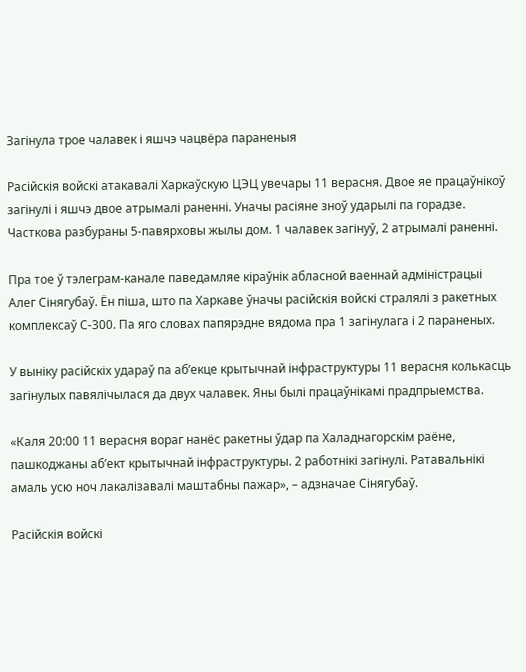Загінула трое чалавек і яшчэ чацвёра параненыя

Расійскія войскі атакавалі Харкаўскую ЦЭЦ увечары 11 верасня. Двое яе працаўнікоў загінулі і яшчэ двое атрымалі раненні. Уначы расіяне зноў ударылі па горадзе. Часткова разбураны 5-павярховы жылы дом. 1 чалавек загінуў, 2 атрымалі раненні.

Пра тое ў тэлеграм-канале паведамляе кіраўнік абласной ваеннай адміністрацыі Алег Сінягубаў. Ён піша, што па Харкаве ўначы расійскія войскі стралялі з ракетных комплексаў С-300. Па яго словах папярэдне вядома пра 1 загінулага і 2 параненых.

У выніку расійскіх удараў па аб’екце крытычнай інфраструктуры 11 верасня колькасць загінулых павялічылася да двух чалавек. Яны былі працаўнікамі прадпрыемства.

«Каля 20:00 11 верасня вораг нанёс ракетны ўдар па Халаднагорскім раёне, пашкоджаны абʼект крытычнай інфраструктуры. 2 работнікі загінулі. Ратавальнікі амаль усю ноч лакалізавалі маштабны пажар», – адзначае Сінягубаў.

Расійскія войскі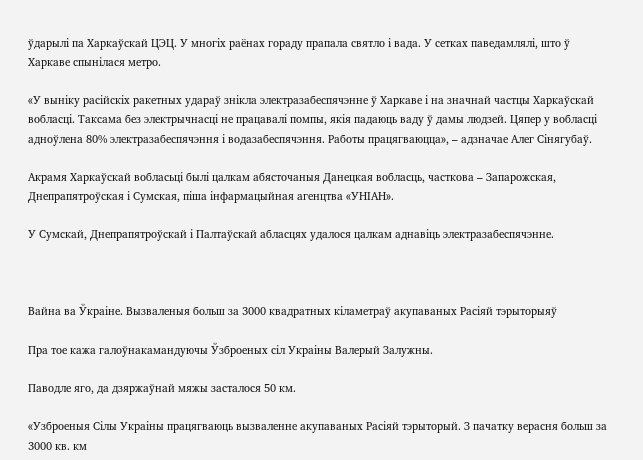ўдарылі па Харкаўскай ЦЭЦ. У многіх раёнах гораду прапала святло і вада. У сетках паведамлялі, што ў Харкаве спынілася метро.

«У выніку расійскіх ракетных удараў знікла электразабеспячэнне ў Харкаве і на значнай частцы Харкаўскай вобласці. Таксама без электрычнасці не працавалі помпы, якія падаюць ваду ў дамы людзей. Цяпер у вобласці адноўлена 80% электразабеспячэння і водазабеспячэння. Работы працягваюцца», – адзначае Алег Сінягубаў.

Акрамя Харкаўскай вобласьці былі цалкам абясточаныя Данецкая вобласць, часткова – Запарожская, Днепрапятроўская і Сумская, піша інфармацыйная агенцтва «УНІАН».

У Сумскай, Днепрапятроўскай і Палтаўскай абласцях удалося цалкам аднавіць электразабеспячэнне.



Вайна ва Ўкраіне. Вызваленыя больш за 3000 квадратных кіламетраў акупаваных Расіяй тэрыторыяў

Пра тое кажа галоўнакамандуючы Ўзброеных сіл Украіны Валерый Залужны.

Паводле яго, да дзяржаўнай мяжы засталося 50 км.

«Узброеныя Сілы Украіны працягваюць вызваленне акупаваных Расіяй тэрыторый. З пачатку верасня больш за 3000 кв. км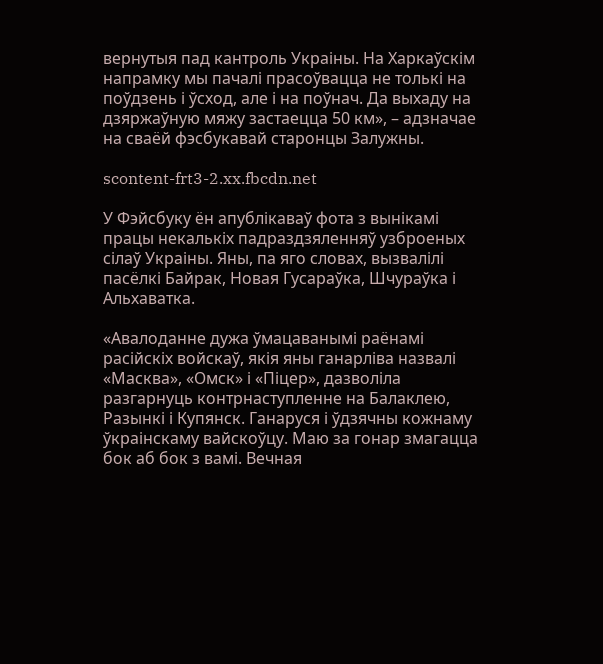вернутыя пад кантроль Украіны. На Харкаўскім напрамку мы пачалі прасоўвацца не толькі на поўдзень і ўсход, але і на поўнач. Да выхаду на дзяржаўную мяжу застаецца 50 км», – адзначае на сваёй фэсбукавай старонцы Залужны.

scontent-frt3-2.xx.fbcdn.net

У Фэйсбуку ён апублікаваў фота з вынікамі працы некалькіх падраздзяленняў узброеных сілаў Украіны. Яны, па яго словах, вызвалілі пасёлкі Байрак, Новая Гусараўка, Шчураўка і Альхаватка.

«Авалоданне дужа ўмацаванымі раёнамі расійскіх войскаў, якія яны ганарліва назвалі «Масква», «Омск» і «Піцер», дазволіла разгарнуць контрнаступленне на Балаклею, Разынкі і Купянск. Ганаруся і ўдзячны кожнаму ўкраінскаму вайскоўцу. Маю за гонар змагацца бок аб бок з вамі. Вечная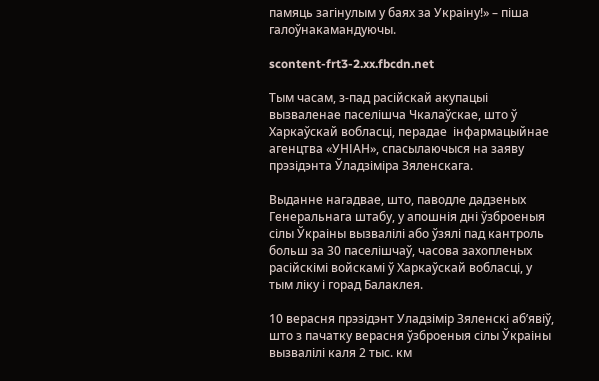памяць загінулым у баях за Украіну!» – піша галоўнакамандуючы.

scontent-frt3-2.xx.fbcdn.net

Тым часам, з-пад расійскай акупацыі вызваленае паселішча Чкалаўскае, што ў Харкаўскай вобласці, перадае  інфармацыйнае агенцтва «УНІАН», спасылаючыся на заяву прэзідэнта Ўладзіміра Зяленскага.

Выданне нагадвае, што, паводле дадзеных Генеральнага штабу, у апошнія дні ўзброеныя сілы Ўкраіны вызвалілі або ўзялі пад кантроль больш за 30 паселішчаў, часова захопленых расійскімі войскамі ў Харкаўскай вобласці, у тым ліку і горад Балаклея.

10 верасня прэзідэнт Уладзімір Зяленскі аб’явіў, што з пачатку верасня ўзброеныя сілы Ўкраіны вызвалілі каля 2 тыс. км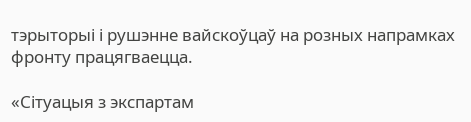тэрыторыі і рушэнне вайскоўцаў на розных напрамках фронту працягваецца.

«Сітуацыя з экспартам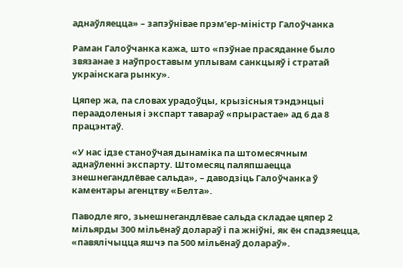аднаўляецца» – запэўнівае прэм’ер-міністр Галоўчанка

Раман Галоўчанка кажа, што «пэўнае прасяданне было звязанае з наўпроставым уплывам санкцыяў і стратай украінскага рынку».

Цяпер жа, па словах урадоўцы, крызісныя тэндэнцыі пераадоленыя і экспарт тавараў «прырастае» ад 6 да 8 працэнтаў.

«У нас ідзе станоўчая дынаміка па штомесячным аднаўленні экспарту. Штомесяц паляпшаецца знешнегандлёвае сальда», – даводзіць Галоўчанка ў каментары агенцтву «Белта».

Паводле яго, зьнешнегандлёвае сальда складае цяпер 2 мільярды 300 мільёнаў долараў і па жніўні, як ён спадзяецца, «павялічыцца яшчэ па 500 мільёнаў долараў».